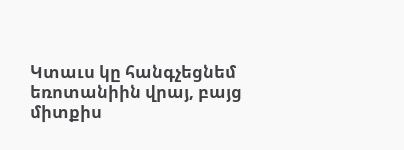Կտաւս կը հանգչեցնեմ եռոտանիին վրայ, բայց միտքիս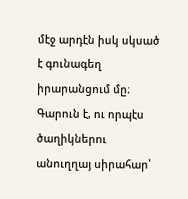մէջ արդէն իսկ սկսած է գունագեղ իրարանցում մը։ Գարուն է, ու որպէս ծաղիկներու անուղղայ սիրահար՝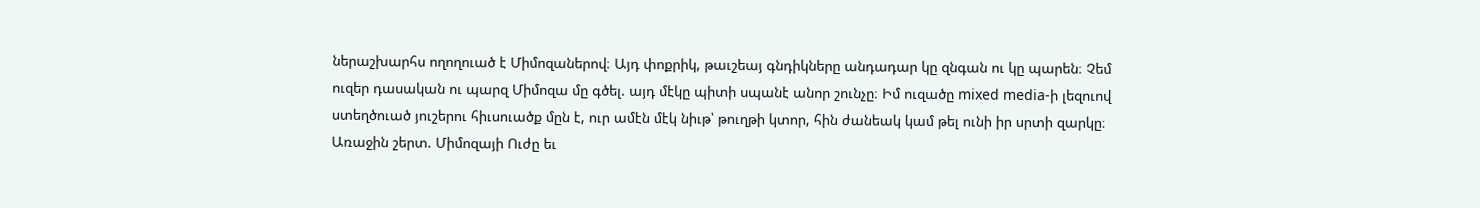ներաշխարհս ողողուած է Միմոզաներով։ Այդ փոքրիկ, թաւշեայ գնդիկները անդադար կը զնգան ու կը պարեն։ Չեմ ուզեր դասական ու պարզ Միմոզա մը գծել. այդ մէկը պիտի սպանէ անոր շունչը։ Իմ ուզածը mixed media-ի լեզուով ստեղծուած յուշերու հիւսուածք մըն է, ուր ամէն մէկ նիւթ՝ թուղթի կտոր, հին ժանեակ կամ թել ունի իր սրտի զարկը։
Առաջին շերտ. Միմոզայի Ուժը եւ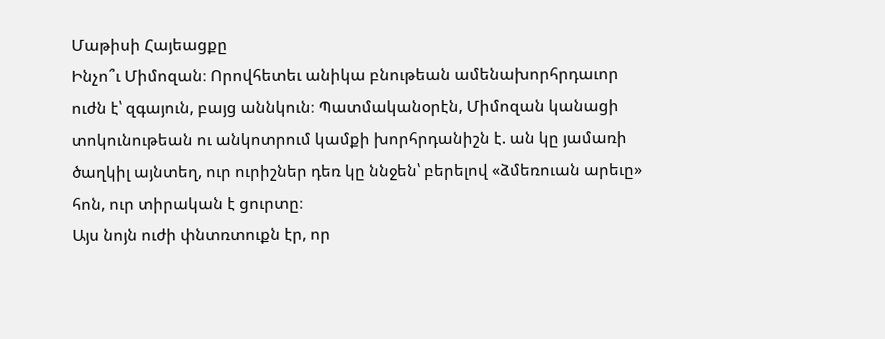Մաթիսի Հայեացքը
Ինչո՞ւ Միմոզան։ Որովհետեւ անիկա բնութեան ամենախորհրդաւոր ուժն է՝ զգայուն, բայց աննկուն։ Պատմականօրէն, Միմոզան կանացի տոկունութեան ու անկոտրում կամքի խորհրդանիշն է. ան կը յամառի ծաղկիլ այնտեղ, ուր ուրիշներ դեռ կը ննջեն՝ բերելով «ձմեռուան արեւը» հոն, ուր տիրական է ցուրտը։
Այս նոյն ուժի փնտռտուքն էր, որ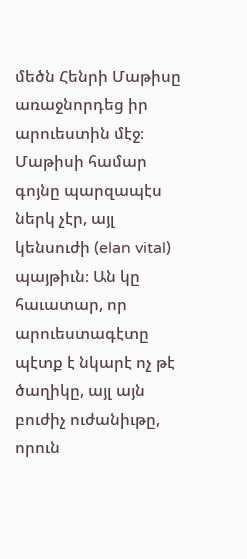մեծն Հենրի Մաթիսը առաջնորդեց իր արուեստին մէջ։ Մաթիսի համար գոյնը պարզապէս ներկ չէր, այլ կենսուժի (elan vital) պայթիւն։ Ան կը հաւատար, որ արուեստագէտը պէտք է նկարէ ոչ թէ ծաղիկը, այլ այն բուժիչ ուժանիւթը, որուն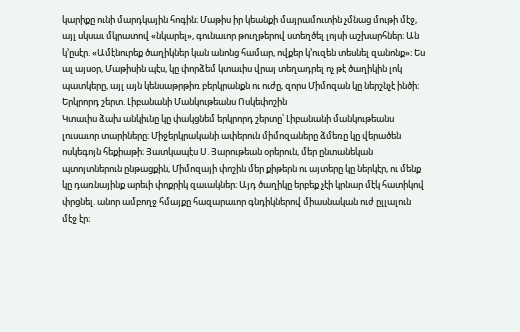կարիքը ունի մարդկային հոգին։ Մաթիս իր կեանքի մայրամուտին չմնաց մութի մէջ, այլ սկսաւ մկրատով «նկարել», գունաւոր թուղթերով ստեղծել լոյսի աշխարհներ։ Ան կ’ըսէր. «Ամէնուրեք ծաղիկներ կան անոնց համար, ովքեր կ’ուզեն տեսնել զանոնք»։ Ես ալ այսօր, Մաթիսին պէս, կը փորձեմ կտաւիս վրայ տեղադրել ոչ թէ ծաղիկին լոկ պատկերը, այլ այն կենսաթրթիռ բերկրանքն ու ուժը, զորս Միմոզան կը ներշնչէ ինծի։
Երկրորդ շերտ. Լիբանանի Մանկութեանս Ոսկեփոշին
Կտաւիս ձախ անկիւնը կը փակցնեմ երկրորդ շերտը՝ Լիբանանի մանկութեանս լուսաւոր տարիները։ Միջերկրականի ափերուն միմոզաները ձմեռը կը վերածեն ոսկեգոյն հեքիաթի։ Յատկապէս Ս. Յարութեան օրերուն, մեր ընտանեկան պտոյտներուն ընթացքին, Միմոզայի փոշին մեր քիթերն ու այտերը կը ներկէր, ու մենք կը դառնայինք արեւի փոքրիկ զաւակներ։ Այդ ծաղիկը երբեք չէի կրնար մէկ հատիկով փրցնել. անոր ամբողջ հմայքը հազարաւոր գնդիկներով միասնական ուժ ըլլալուն մէջ էր։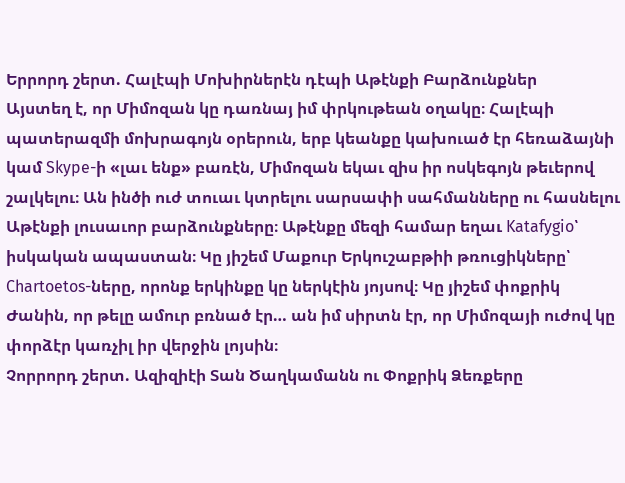Երրորդ շերտ. Հալէպի Մոխիրներէն դէպի Աթէնքի Բարձունքներ
Այստեղ է, որ Միմոզան կը դառնայ իմ փրկութեան օղակը։ Հալէպի պատերազմի մոխրագոյն օրերուն, երբ կեանքը կախուած էր հեռաձայնի կամ Skype-ի «լաւ ենք» բառէն, Միմոզան եկաւ զիս իր ոսկեգոյն թեւերով շալկելու։ Ան ինծի ուժ տուաւ կտրելու սարսափի սահմանները ու հասնելու Աթէնքի լուսաւոր բարձունքները։ Աթէնքը մեզի համար եղաւ Katafygio՝ իսկական ապաստան։ Կը յիշեմ Մաքուր Երկուշաբթիի թռուցիկները՝ Chartoetos-ները, որոնք երկինքը կը ներկէին յոյսով։ Կը յիշեմ փոքրիկ Ժանին, որ թելը ամուր բռնած էր… ան իմ սիրտն էր, որ Միմոզայի ուժով կը փորձէր կառչիլ իր վերջին լոյսին։
Չորրորդ շերտ. Ազիզիէի Տան Ծաղկամանն ու Փոքրիկ Ձեռքերը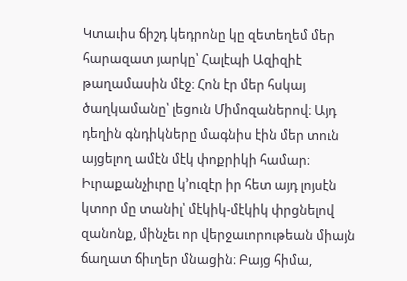Կտաւիս ճիշդ կեդրոնը կը զետեղեմ մեր հարազատ յարկը՝ Հալէպի Ազիզիէ թաղամասին մէջ։ Հոն էր մեր հսկայ ծաղկամանը՝ լեցուն Միմոզաներով։ Այդ դեղին գնդիկները մագնիս էին մեր տուն այցելող ամէն մէկ փոքրիկի համար։ Իւրաքանչիւրը կ’ուզէր իր հետ այդ լոյսէն կտոր մը տանիլ՝ մէկիկ-մէկիկ փրցնելով զանոնք, մինչեւ որ վերջաւորութեան միայն ճաղատ ճիւղեր մնացին։ Բայց հիմա,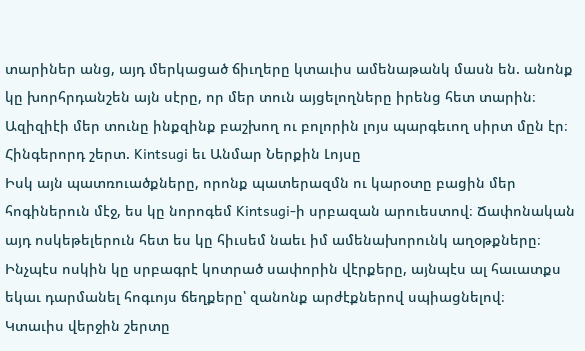տարիներ անց, այդ մերկացած ճիւղերը կտաւիս ամենաթանկ մասն են. անոնք կը խորհրդանշեն այն սէրը, որ մեր տուն այցելողները իրենց հետ տարին։ Ազիզիէի մեր տունը ինքզինք բաշխող ու բոլորին լոյս պարգեւող սիրտ մըն էր։
Հինգերորդ շերտ. Kintsugi եւ Անմար Ներքին Լոյսը
Իսկ այն պատռուածքները, որոնք պատերազմն ու կարօտը բացին մեր հոգիներուն մէջ, ես կը նորոգեմ Kintsugi-ի սրբազան արուեստով։ Ճափոնական այդ ոսկեթելերուն հետ ես կը հիւսեմ նաեւ իմ ամենախորունկ աղօթքները։ Ինչպէս ոսկին կը սրբագրէ կոտրած սափորին վէրքերը, այնպէս ալ հաւատքս եկաւ դարմանել հոգւոյս ճեղքերը՝ զանոնք արժէքներով սպիացնելով։
Կտաւիս վերջին շերտը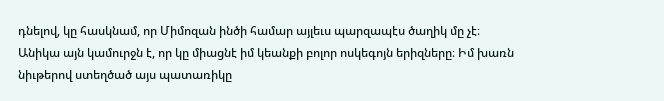դնելով, կը հասկնամ, որ Միմոզան ինծի համար այլեւս պարզապէս ծաղիկ մը չէ։ Անիկա այն կամուրջն է, որ կը միացնէ իմ կեանքի բոլոր ոսկեգոյն երիզները։ Իմ խառն նիւթերով ստեղծած այս պատառիկը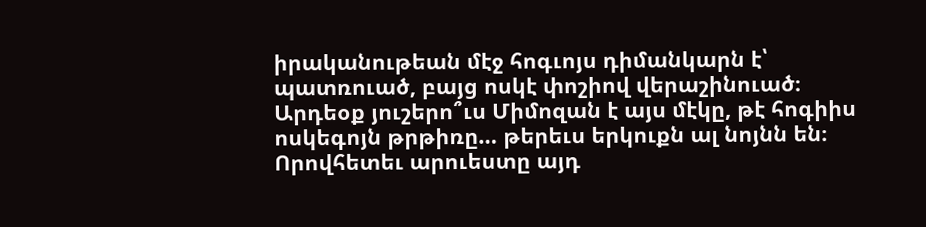իրականութեան մէջ հոգւոյս դիմանկարն է՝ պատռուած, բայց ոսկէ փոշիով վերաշինուած։
Արդեօք յուշերո՞ւս Միմոզան է այս մէկը, թէ հոգիիս ոսկեգոյն թրթիռը… թերեւս երկուքն ալ նոյնն են։ Որովհետեւ արուեստը այդ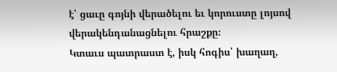է՝ ցաւը գոյնի վերածելու եւ կորուստը լոյսով վերակենդանացնելու հրաշքը։
Կտաւս պատրաստ է, իսկ հոգիս՝ խաղաղ,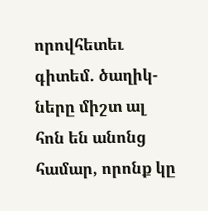որովհետեւ գիտեմ. ծաղիկ-ները միշտ ալ հոն են անոնց համար, որոնք կը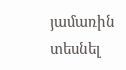յամառին տեսնել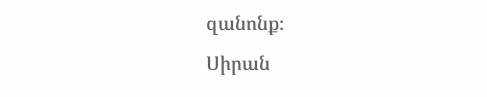զանոնք։
Սիրան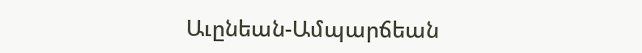Աւընեան-Ամպարճեան